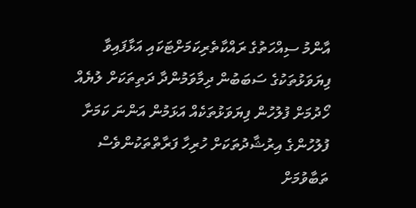އާންމު ސިއްހަތުގެ ރައްކާތެރިކަމަށްޓަކައި އަޅާފައިވާ ފިޔަވަޅުތަކުގެ ސަބަބުން ދިމާވަމުންދާ ދަތިތަކަށް ލުޔެއް ހޯދުމަށް ފުލުހުން ފިޔަވަޅުތަކެއް އަޅަމުން އަންނަ ކަމަށާ ފުލުހުންގެ އިރުޝާދުތަކަށް ހުރިހާ ފަރާތްތަކުންވެސް ތަބާވުމަށް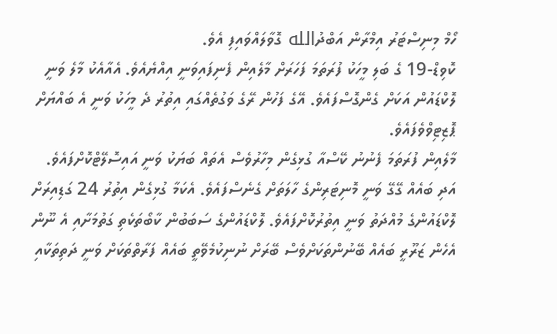ހޯމް މިނިސްޓަރު އިމްރާން އަބްދުالله ގޮވާލައްވައިފި އެވެ.
ކޮވިޑް-19 ގެ ބަލި މީހަކު ފުރަތަމަ ފަހަރަށް މާލެއިން ފެނިފައިވަނީ އިއްޔެއެވެ. އެއާއެކު މާލެ ވަނީ ލޮކްޑައުން އަކަށް ގެންގޮސްފައެވެ. އޭގެ ފަހުން ރޭގެ ވަގުތެއްގައި އިތުރު ދެ މީހަކު ވަނީ އެ ބައްޔަށް ޕޮޒިޓިވްވެފައެވެ.
މާލެއިން ފުރަތަމަ ފެނުނު ކޭސްއާ ގުޅިގެން މިހާރުވެސް އެތައް ބަޔަކު ވަނީ އައިސޮލޭޓްކޮށްފައެވެ. އަދި ބައެއް ގޭގޭ ވަނީ މޮނިޓަރިންގެ ހާލަތަށް ގެނެސްފައެވެ. އެކަމާ ގުޅިގެން އިތުރު 24 ގަޑިއިރަށް ލޮކްޑައުންގެ މުއްދަތު ވަނީ އިތުރުކޮށްފައެވެ. ލޮކްޑައުންގެ ސަބަބުން ކާބޯތަކެތި ގަތުމަށާއި އެ ނޫން އެހެން ޒަރޫރީ ބައެއް ބޭނުންތަކަށްވެސް ބޭރަށް ނުނިކުމެވޭތީ ބައެއް ފަރާތްތަކަށް ވަނީ ދަތިތަކާއި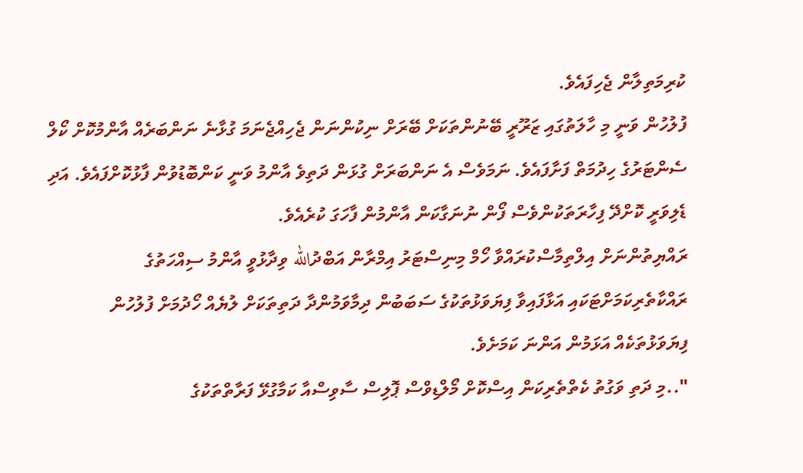ކުރިމަތިލާން ޖެހިފައެވެ.
ފުލުހުން ވަނީ މި ހާލަތުގައި ޒަރޫރީ ބޭނުންތަކަށް ބޭރަށް ނިކުންނަން ޖެހިއްޖެނަމަ ގުޅާނެ ނަންބަރެއް އާންމުކޮށް ކޯލް ސެންޓަރުގެ ހިދުމަތް ފަށާފައެވެ. ނަމަވެސް އެ ނަންބަރަށް ގުޅަން ދަތިވެ އާންމު ވަނީ ކަންބޮޑުވުން ފާޅުކޮށްފައެވެ. އަދި ޑެލިވަރީ ކޮށްދޭ ފިހާރަތަކުންވެސް ފޯން ނުނަގާކަން އާންމުން ފާހަގަ ކުރެއެވެ.
ރައްޔިތުންނަށް އިލްތިމާސްކުރައްވާ ހޯމް މިނިސްޓަރު އިމްރާން އަބްދުالله ވިދާޅުވީ އާންމު ސިއްހަތުގެ ރައްކާތެރިކަމަށްޓަކައި އަޅާފައިވާ ފިޔަވަޅުތަކުގެ ސަބަބުން ދިމާވަމުންދާ ދަތިތަކަށް ލުޔެއް ހޯދުމަށް ފުލުހުން ފިޔަވަޅުތަކެއް އަޅަމުން އަންނަ ކަމަށެވެ.
"..މި ދަތި ވަގުތު ކެތްތެރިކަން އިސްކޮށް މޯލްޑިވްސް ޕޮލިސް ސާވިސްއާ ކަމާގުޅޭ ފަރާތްތަކުގެ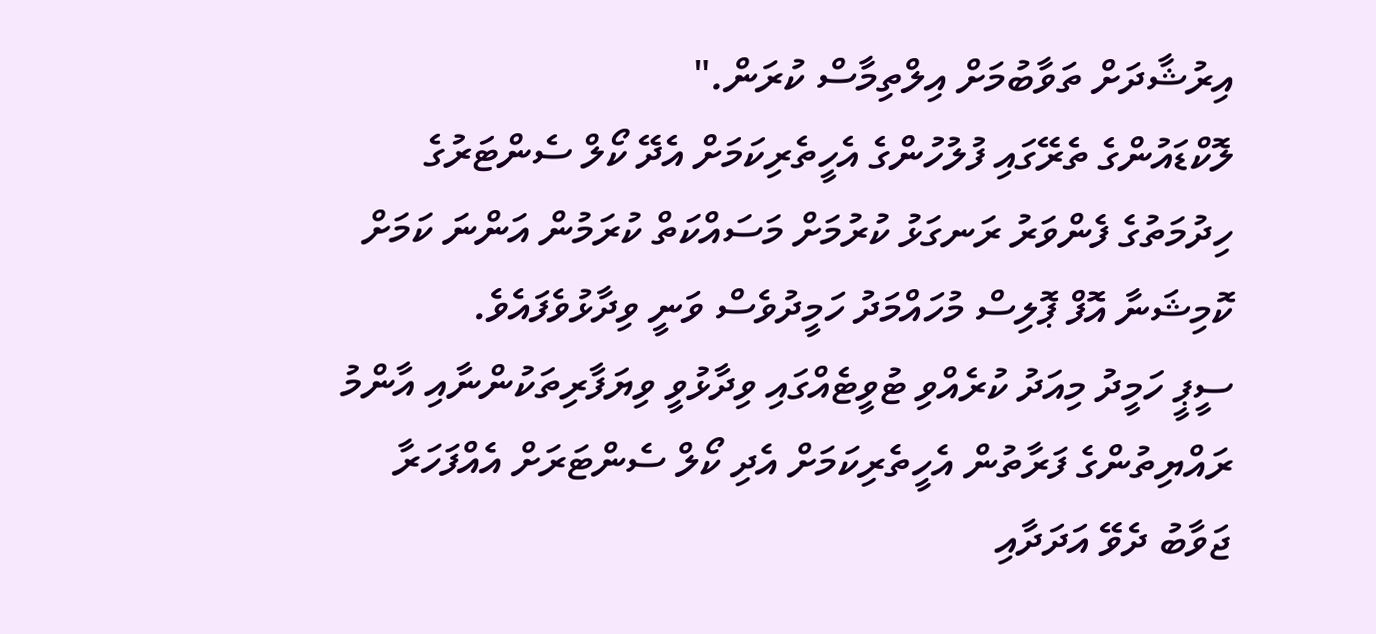އިރުޝާދަށް ތަވާބުމަށް އިލްތިމާސް ކުރަން."
ލޮކްޑައުންގެ ތެރޭގައި ފުލުހުންގެ އެހީތެރިކަމަށް އެދޭ ކޯލް ސެންޓަރުގެ ހިދުމަތުގެ ފެންވަރު ރަނގަޅު ކުރުމަށް މަސައްކަތް ކުރަމުން އަންނަ ކަމަށް ކޮމިޝަނާ އޮފް ޕޮލިސް މުހައްމަދު ހަމީދުވެސް ވަނީ ވިދާޅުވެފައެވެ.
ސީޕީ ހަމީދު މިއަދު ކުރެއްވި ޓުވީޓެއްގައި ވިދާޅުވީ ވިޔަފާރިތަކުންނާއި އާންމު ރައްޔިތުންގެ ފަރާތުން އެހީތެރިކަމަށް އެދި ކޯލް ސެންޓަރަށް އެއްފަހަރާ ޖަވާބު ދެވޭ އަދަދާއި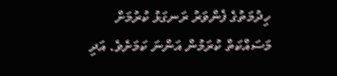ހިދުމަތުގެ ފެންވަރު ރަނގަޅު ކުރުމަށް މަސައްކަތް ކުރަމުން އަންނަ ކަމަށެވެ. އަދި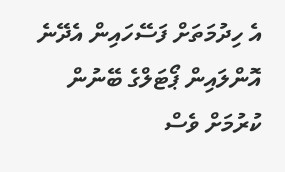އެ ހިދުމަތަށް ފަސޭހައިން އެދޭނެ އޮންލައިން ޕޯޓަލްގެ ބޭނުން ކުރުމަށް ވެސް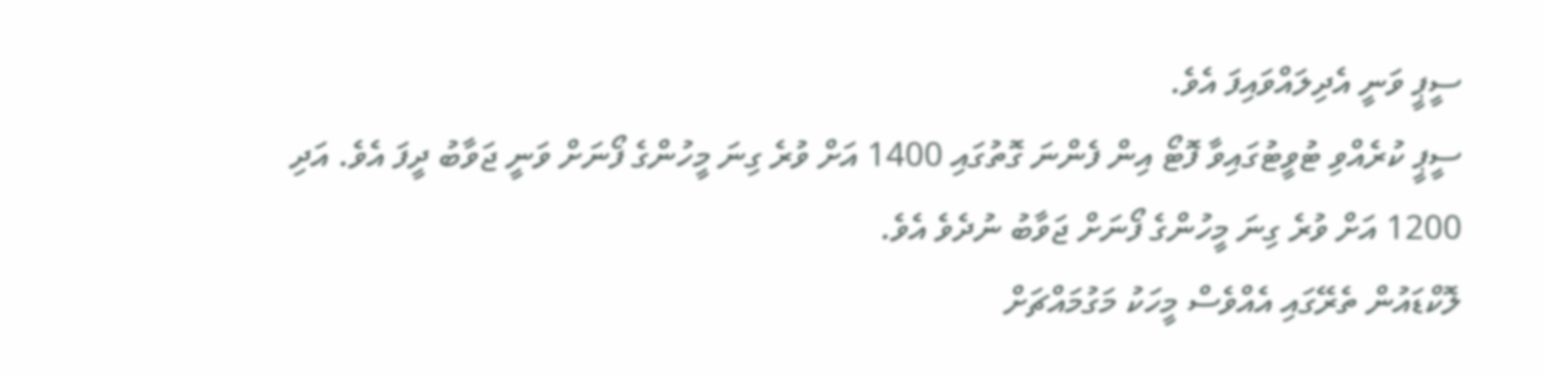ސީޕީ ވަނީ އެދިލައްވައިފަ އެވެ.
ސީޕީ ކުރެއްވި ޓުވީޓުގައިވާ ފޮޓޯ އިން ފެންނަ ގޮތުގައި 1400 އަށް ވުރެ ގިނަ މީހުންގެ ފޯނަށް ވަނީ ޖަވާބު ދީފަ އެވެ. އަދި 1200 އަށް ވުރެ ގިނަ މީހުންގެ ފޯނަށް ޖަވާބު ނުދެވެ އެވެ.
ލޮކްޑައުން ތެރޭގައި އެއްވެސް މީހަކު މަގުމައްޗަށް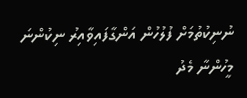ނުނިކުތުމަށް ފުލުހުން އަންގާފައިވާއިރު ނިކުންނަ މީހުންނާ މެދު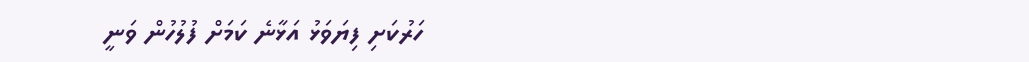ހަރުކަށި ފިޔަވަޅު އަޅާނެ ކަމަށް ފުލުހުން ވަނީ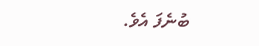ބުނެފަ އެވެ.